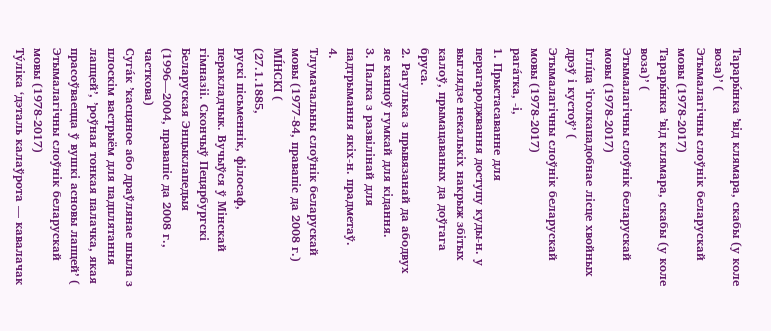Тарары́нка ’від клямара, скабы (у коле воза)’ (
Этымалагічны слоўнік беларускай мовы (1978-2017)
Тарары́нка ’від клямара, скабы (у коле воза)’ (
Этымалагічны слоўнік беларускай мовы (1978-2017)
Іглі́ца ’іголкападобнае лісце хвойных дрэў і кустоў’ (
Этымалагічны слоўнік беларускай мовы (1978-2017)
рага́тка, ‑і,
1. Прыстасаванне для перагароджвання доступу куды‑н. у выглядзе некалькіх накрыж збітых калоў, прымацаваных да доўгага бруса.
2. Рагулька з прывязанай да абодвух яе канцоў гумкай для кідання.
3. Палка з развілінай для падтрымання якіх‑н. прадметаў.
4.
Тлумачальны слоўнік беларускай мовы (1977-84, правапіс да 2008 г.)
МІ́НСКІ (
(27.1.1885,
рускі пісьменнік, філосаф, перакладчык. Вучыўся ў Мінскай гімназіі. Скончыў Пецярбургскі
Беларуская Энцыклапедыя (1996—2004, правапіс да 2008 г., часткова)
Суга́к ’касцяное або драўлянае шыла з плоскім вастрыём для падплятання лапцей’, ’роўная тонкая палачка, якая прасоўваецца ў вушкі асновы лапцей’ (
Этымалагічны слоўнік беларускай мовы (1978-2017)
Ту́ліка ‘дэталь калаўрота — кавалачак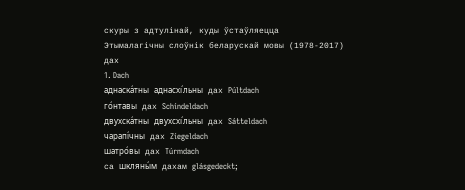скуры з адтулінай, куды ўстаўляецца
Этымалагічны слоўнік беларускай мовы (1978-2017)
дах
1. Dach
аднаска́тны аднасхі́льны дах Púltdach
го́нтавы дах Schíndeldach
двухска́тны двухсхі́льны дах Sátteldach
чарапі́чны дах Zíegeldach
шатро́вы дах Túrmdach
са шкляны́м дахам glásgedeckt;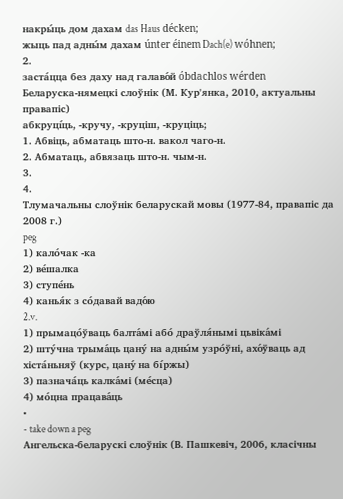накры́ць дом дахам das Haus décken;
жыць пад адны́м дахам únter éinem Dach(e) wóhnen;
2.
заста́цца без даху над галаво́й óbdachlos wérden
Беларуска-нямецкі слоўнік (М. Кур'янка, 2010, актуальны правапіс)
абкруці́ць, ‑кручу, ‑круціш, ‑круціць;
1. Абвіць, абматаць што‑н. вакол чаго‑н.
2. Абматаць, абвязаць што‑н. чым‑н.
3.
4.
Тлумачальны слоўнік беларускай мовы (1977-84, правапіс да 2008 г.)
peg
1) кало́чак -ка
2) ве́шалка
3) ступе́нь
4) канья́к з со́давай вадо́ю
2.v.
1) прымацо́ўваць балта́мі або́ драўля́нымі цьвіка́мі
2) шту́чна трыма́ць цану́ на адны́м узро́ўні, ахо́ўваць ад хіста́ньняў (курс, цану́ на бі́ржы)
3) пазнача́ць калка́мі (ме́сца)
4) мо́цна працава́ць
•
- take down a peg
Ангельска-беларускі слоўнік (В. Пашкевіч, 2006, класічны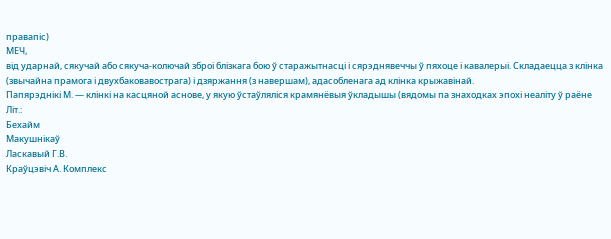правапіс)
МЕЧ,
від ударнай, сякучай або сякуча-колючай зброі блізкага бою ў старажытнасці і сярэднявеччы ў пяхоце і кавалерыі. Складаецца з клінка (звычайна прамога і двухбаковавострага) і дзяржання (з навершам), адасобленага ад клінка крыжавінай.
Папярэднікі М. — клінкі на касцяной аснове, у якую ўстаўляліся крамянёвыя ўкладышы (вядомы па знаходках эпохі неаліту ў раёне
Літ.:
Бехайм
Макушнікаў
Ласкавый Г.В.
Краўцэвіч А. Комплекс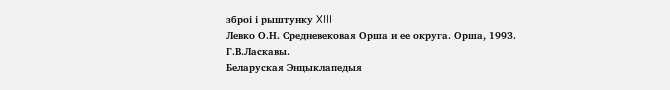зброі і рыштунку XIII
Левко О.Н. Средневековая Орша и ее округа. Орша, 1993.
Г.В.Ласкавы.
Беларуская Энцыклапедыя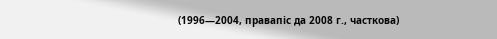(1996—2004, правапіс да 2008 г., часткова)